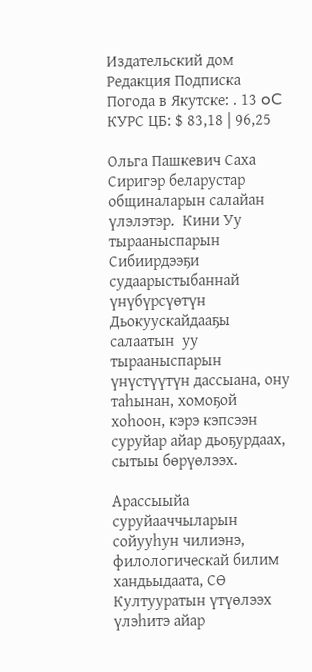Издательский дом Редакция Подписка
Погода в Якутске: . 13 oC
КУРС ЦБ: $ 83,18 | 96,25

Ольга Пашкевич Саха Сиригэр беларустар общиналарын салайан үлэлэтэр.  Кини Уу тырааныспарын Сибиирдээҕи судаарыстыбаннай үнүбүрсүөтүн Дьокуускайдааҕы салаатын  уу тырааныспарын үнүстүүтүн дассыана, ону таһынан, хомоҕой хоһоон, кэрэ кэпсээн суруйар айар дьоҕурдаах, сытыы бөрүөлээх.

Арассыыйа суруйааччыларын сойууһун чилиэнэ, филологическай билим хандьыдаата, СӨ Култууратын үтүөлээх үлэһитэ айар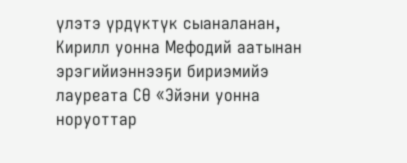үлэтэ үрдүктүк сыаналанан, Кирилл уонна Мефодий аатынан эрэгийиэннээҕи бириэмийэ лауреата СӨ «Эйэни уонна норуоттар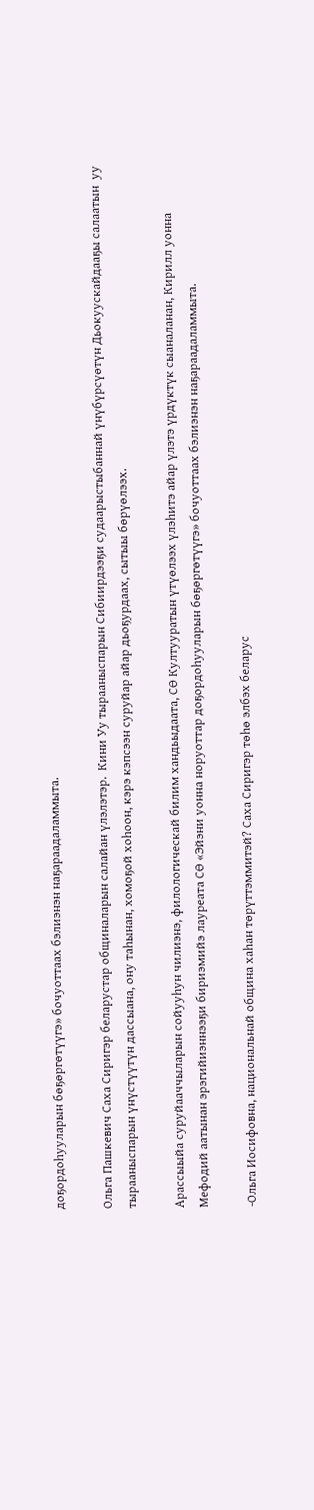доҕордоһууларын бөҕөргөтүүгэ» бочуоттаах бэлиэнэн наҕараадаламмыта.

Ольга Пашкевич Саха Сиригэр беларустар общиналарын салайан үлэлэтэр.  Кини Уу тырааныспарын Сибиирдээҕи судаарыстыбаннай үнүбүрсүөтүн Дьокуускайдааҕы салаатын  уу тырааныспарын үнүстүүтүн дассыана, ону таһынан, хомоҕой хоһоон, кэрэ кэпсээн суруйар айар дьоҕурдаах, сытыы бөрүөлээх.

Арассыыйа суруйааччыларын сойууһун чилиэнэ, филологическай билим хандьыдаата, СӨ Култууратын үтүөлээх үлэһитэ айар үлэтэ үрдүктүк сыаналанан, Кирилл уонна Мефодий аатынан эрэгийиэннээҕи бириэмийэ лауреата СӨ «Эйэни уонна норуоттар доҕордоһууларын бөҕөргөтүүгэ» бочуоттаах бэлиэнэн наҕараадаламмыта.

-Ольга Иосифовна, национальнай община хаһан төрүттэммитэй? Саха Сиригэр төһө элбэх беларус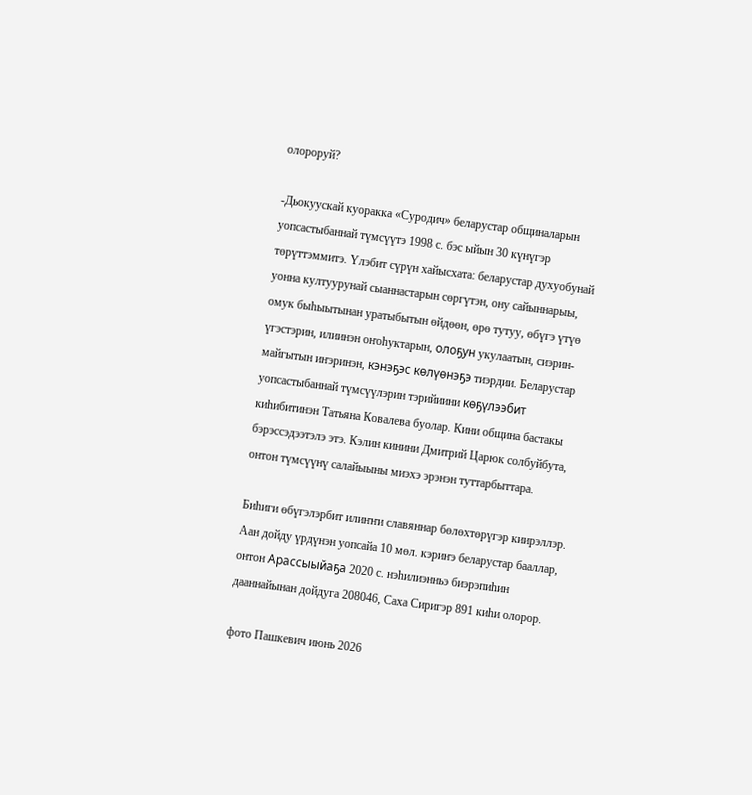олороруй?

-Дьокуускай куоракка «Суродич» беларустар общиналарын уопсастыбаннай түмсүүтэ 1998 с. бэс ыйын 30 күнүгэр төрүттэммитэ. Үлэбит сүрүн хайысхата: беларустар духуобунай уонна култуурунай сыаннастарын сөргүтэн, ону сайыннарыы, омук быһыытынан уратыбытын өйдөөн, өрө тутуу, өбүгэ үтүө үгэстэрин, илиинэн оҥоһуктарын, олоҕун укулаатын, сиэрин-майгытын иҥэринэн, кэнэҕэс көлүөнэҕэ тиэрдии. Беларустар уопсастыбаннай түмсүүлэрин тэрийиини көҕүлээбит киһибитинэн Татьяна Ковалева буолар. Кини община бастакы бэрэссэдээтэлэ этэ. Кэлин кинини Дмитрий Царюк солбуйбута, онтон түмсүүнү салайыыны миэхэ эрэнэн туттарбыттара.

Биһиги өбүгэлэрбит илиҥҥи славяннар бөлөхтөрүгэр киирэллэр. Аан дойду үрдүнэн уопсайа 10 мөл. кэриҥэ беларустар бааллар, онтон Арассыыйаҕа 2020 с. нэһилиэнньэ биэрэпиһин дааннайынан дойдуга 208046, Саха Сиригэр 891 киһи олорор.

фото Пашкевич июнь 2026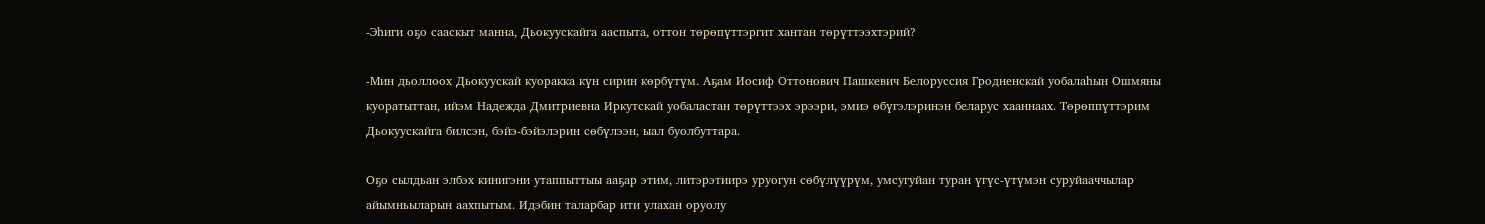-Эһиги оҕо сааскыт манна, Дьокуускайга ааспыта, оттон төрөпүттэргит хантан төрүттээхтэрий?

-Мин дьоллоох Дьокуускай куоракка күн сирин көрбүтүм. Аҕам Иосиф Оттонович Пашкевич Белоруссия Гродненскай уобалаһын Ошмяны куоратыттан, ийэм Надежда Дмитриевна Иркутскай уобаластан төрүттээх эрээри, эмиэ өбүгэлэринэн беларус хааннаах. Төрөппүттэрим Дьокуускайга билсэн, бэйэ-бэйэлэрин сөбүлээн, ыал буолбуттара.

Оҕо сылдьан элбэх кинигэни утаппыттыы ааҕар этим, литэрэтиирэ уруогун сөбүлүүрүм, умсугуйан туран үгүс-үтүмэн суруйааччылар айымньыларын аахпытым. Идэбин таларбар ити улахан оруолу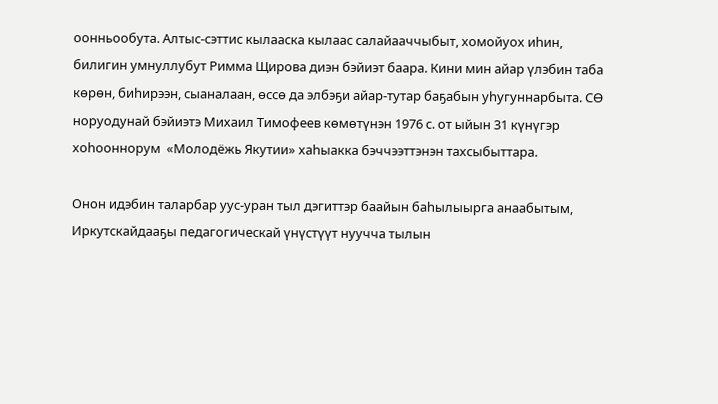оонньообута. Алтыс-сэттис кылааска кылаас салайааччыбыт, хомойуох иһин, билигин умнуллубут Римма Щирова диэн бэйиэт баара. Кини мин айар үлэбин таба көрөн, биһирээн, сыаналаан, өссө да элбэҕи айар-тутар баҕабын уһугуннарбыта. СӨ норуодунай бэйиэтэ Михаил Тимофеев көмөтүнэн 1976 с. от ыйын 31 күнүгэр хоһооннорум  «Молодёжь Якутии» хаһыакка бэччээттэнэн тахсыбыттара.

Онон идэбин таларбар уус-уран тыл дэгиттэр баайын баһылыырга анаабытым, Иркутскайдааҕы педагогическай үнүстүүт нуучча тылын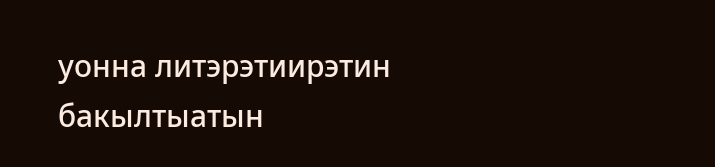уонна литэрэтиирэтин бакылтыатын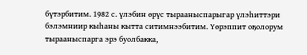бүтэрбитим. 1982 с. үлэбин өрүс тырааныспарыгар үлэһиттэри бэлэмниир кыһаны кытта ситимнээбитим. Үөрэппит оҕолорум тырааныспарга эрэ буолбакка,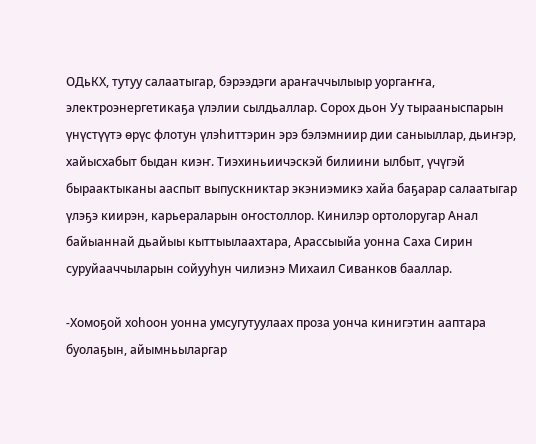ОДьКХ, тутуу салаатыгар, бэрээдэги араҥаччылыыр уоргаҥҥа,  электроэнергетикаҕа үлэлии сылдьаллар. Сорох дьон Уу тырааныспарын үнүстүүтэ өрүс флотун үлэһиттэрин эрэ бэлэмниир дии саныыллар, дьиҥэр, хайысхабыт быдан киэҥ. Тиэхиньиичэскэй билиини ылбыт, үчүгэй быраактыканы ааспыт выпускниктар экэниэмикэ хайа баҕарар салаатыгар үлэҕэ киирэн, карьераларын оҥостоллор. Кинилэр ортолоругар Анал байыаннай дьайыы кыттыылаахтара, Арассыыйа уонна Саха Сирин суруйааччыларын сойууһун чилиэнэ Михаил Сиванков бааллар.

-Хомоҕой хоһоон уонна умсугутуулаах проза уонча кинигэтин ааптара буолаҕын, айымньыларгар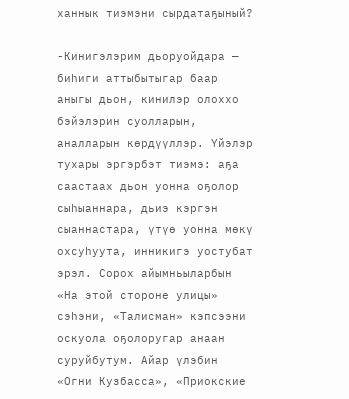ханнык тиэмэни сырдатаҕыный?

-Кинигэлэрим дьоруойдара — биһиги аттыбытыгар баар аныгы дьон, кинилэр олоххо бэйэлэрин суолларын, аналларын көрдүүллэр. Үйэлэр тухары эргэрбэт тиэмэ: аҕа саастаах дьон уонна оҕолор сыһыаннара, дьиэ кэргэн сыаннастара, үтүө уонна мөкү охсуһуута, инникигэ уостубат эрэл. Сорох айымньыларбын «На этой стороне улицы» сэһэни, «Талисман» кэпсээни оскуола оҕолоругар анаан суруйбутум. Айар үлэбин «Огни Кузбасса», «Приокские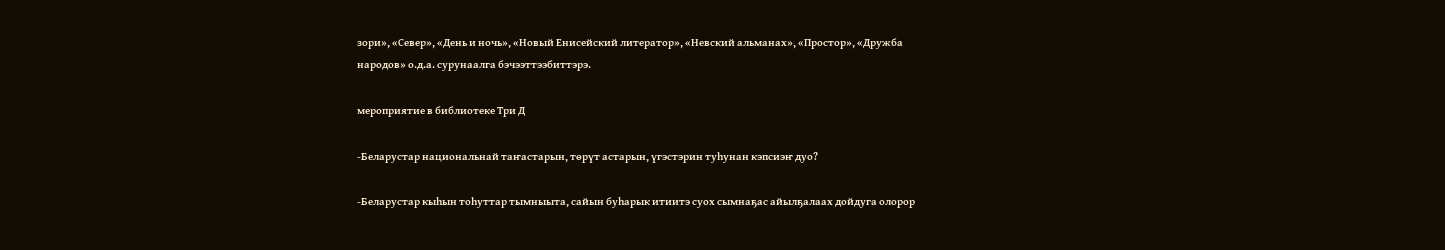зори», «Север», «День и ночь», «Новый Енисейский литератор», «Невский альманах», «Простор», «Дружба народов» о.д.а. сурунаалга бэчээттээбиттэрэ.

мероприятие в библиотеке Три Д

-Беларустар национальнай таҥастарын, төрүт астарын, үгэстэрин туһунан кэпсиэҥ дуо?

-Беларустар кыһын тоһуттар тымныыта, сайын буһарык итиитэ суох сымнаҕас айылҕалаах дойдуга олорор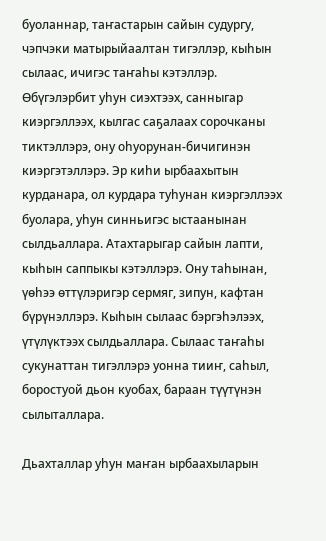буоланнар, таҥастарын сайын судургу, чэпчэки матырыйаалтан тигэллэр, кыһын сылаас, ичигэс таҥаһы кэтэллэр. Өбүгэлэрбит уһун сиэхтээх, санныгар киэргэллээх, кылгас саҕалаах сорочканы тиктэллэрэ, ону оһуорунан-бичигинэн киэргэтэллэрэ. Эр киһи ырбаахытын курданара, ол курдара туһунан киэргэллээх буолара, уһун синньигэс ыстаанынан сылдьаллара. Атахтарыгар сайын лапти, кыһын саппыкы кэтэллэрэ. Ону таһынан, үөһээ өттүлэригэр сермяг, зипун, кафтан бүрүнэллэрэ. Кыһын сылаас бэргэһэлээх, үтүлүктээх сылдьаллара. Сылаас таҥаһы сукунаттан тигэллэрэ уонна тииҥ, саһыл, боростуой дьон куобах, бараан түүтүнэн сылыталлара.

Дьахталлар уһун маҥан ырбаахыларын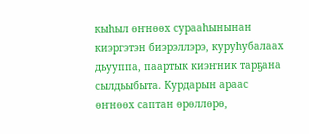кыһыл өҥнөөх сурааһынынан киэргэтэн биэрэллэрэ, куруһубалаах дьууппа, паартык киэҥник тарҕана сылдьыбыта. Курдарын араас өҥнөөх саптан өрөллөрө,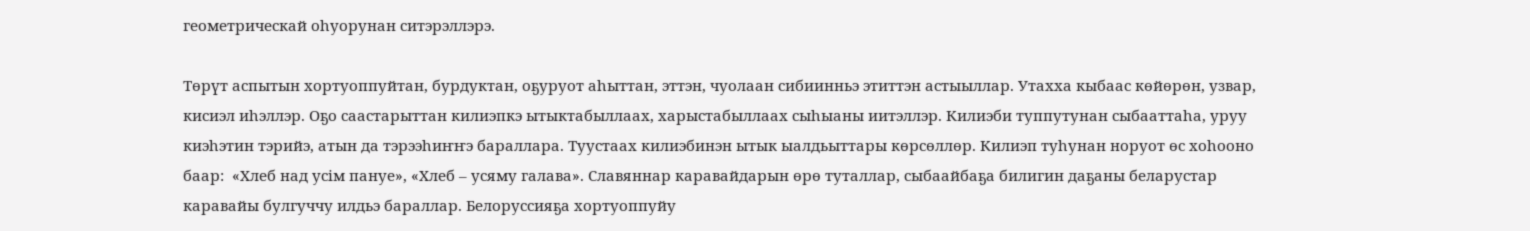геометрическай оһуорунан ситэрэллэрэ.

Төрүт аспытын хортуоппуйтан, бурдуктан, оҕуруот аһыттан, эттэн, чуолаан сибиинньэ этиттэн астыыллар. Утахха кыбаас көйөрөн, узвар, кисиэл иһэллэр. Оҕо саастарыттан килиэпкэ ытыктабыллаах, харыстабыллаах сыһыаны иитэллэр. Килиэби туппутунан сыбааттаһа, уруу киэһэтин тэрийэ, атын да тэрээһиҥҥэ бараллара. Туустаах килиэбинэн ытык ыалдьыттары көрсөллөр. Килиэп туһунан норуот өс хоһооно баар:  «Хлеб над усiм пануе», «Хлеб – усяму галава». Славяннар каравайдарын өрө туталлар, сыбаайбаҕа билигин даҕаны беларустар каравайы булгуччу илдьэ бараллар. Белоруссияҕа хортуоппуйу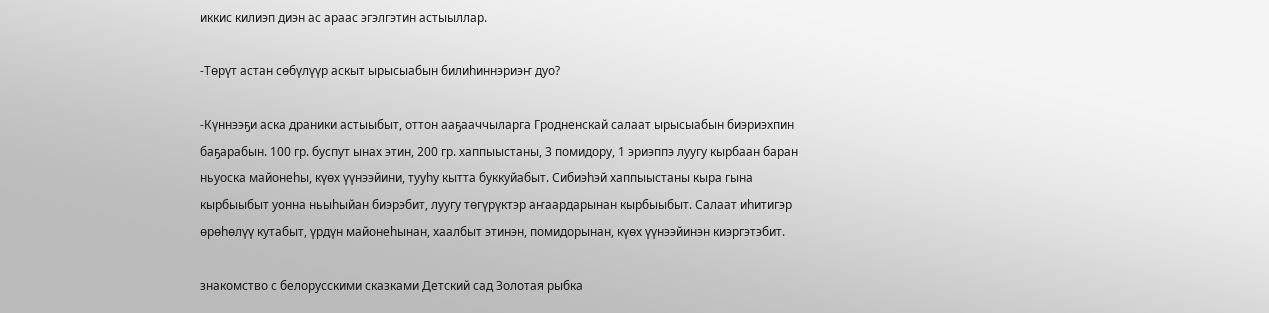иккис килиэп диэн ас араас эгэлгэтин астыыллар.

-Төрүт астан сөбүлүүр аскыт ырысыабын билиһиннэриэҥ дуо?

-Күннээҕи аска драники астыыбыт, оттон ааҕааччыларга Гродненскай салаат ырысыабын биэриэхпин баҕарабын. 100 гр. буспут ынах этин, 200 гр. хаппыыстаны, 3 помидору, 1 эриэппэ луугу кырбаан баран ньуоска майонеһы, күөх үүнээйини, тууһу кытта буккуйабыт. Сибиэһэй хаппыыстаны кыра гына кырбыыбыт уонна ньыһыйан биэрэбит, луугу төгүрүктэр аҥаардарынан кырбыыбыт. Салаат иһитигэр өрөһөлүү кутабыт, үрдүн майонеһынан, хаалбыт этинэн, помидорынан, күөх үүнээйинэн киэргэтэбит.

знакомство с белорусскими сказками Детский сад Золотая рыбка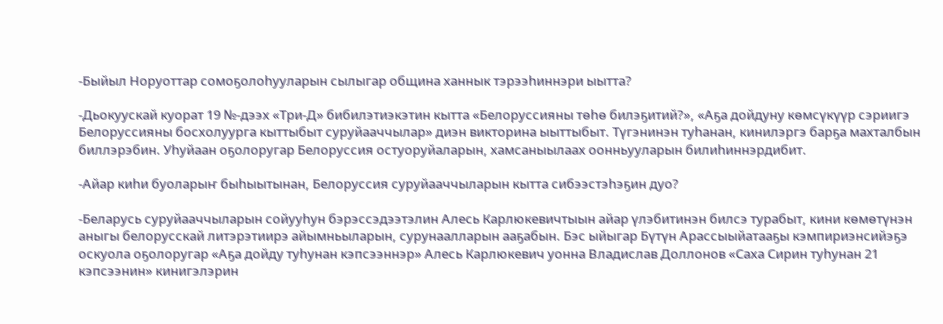-Быйыл Норуоттар сомоҕолоһууларын сылыгар община ханнык тэрээһиннэри ыытта?

-Дьокуускай куорат 19 №-дээх «Три-Д» бибилэтиэкэтин кытта «Белоруссияны төһө билэҕитий?», «Аҕа дойдуну көмсүкүүр сэриигэ Белоруссияны босхолуурга кыттыбыт суруйааччылар» диэн викторина ыыттыбыт. Түгэнинэн туһанан, кинилэргэ барҕа махталбын биллэрэбин. Уһуйаан оҕолоругар Белоруссия остуоруйаларын, хамсаныылаах оонньууларын билиһиннэрдибит.

-Айар киһи буоларыҥ быһыытынан, Белоруссия суруйааччыларын кытта сибээстэһэҕин дуо?

-Беларусь суруйааччыларын сойууһун бэрэссэдээтэлин Алесь Карлюкевичтыын айар үлэбитинэн билсэ турабыт, кини көмөтүнэн аныгы белорусскай литэрэтиирэ айымньыларын, сурунаалларын ааҕабын. Бэс ыйыгар Бүтүн Арассыыйатааҕы кэмпириэнсийэҕэ оскуола оҕолоругар «Аҕа дойду туһунан кэпсээннэр» Алесь Карлюкевич уонна Владислав Доллонов «Саха Сирин туһунан 21 кэпсээнин» кинигэлэрин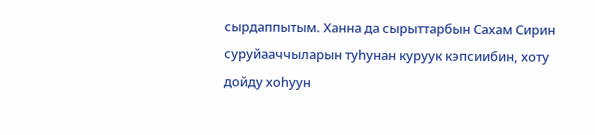сырдаппытым. Ханна да сырыттарбын Сахам Сирин суруйааччыларын туһунан куруук кэпсиибин, хоту дойду хоһуун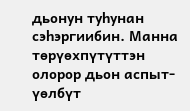дьонун туһунан сэһэргиибин. Манна төрүөхпүтүттэн олорор дьон аспыт-үөлбүт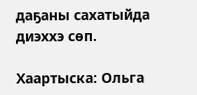даҕаны сахатыйда диэххэ сөп.

Хаартыска: Ольга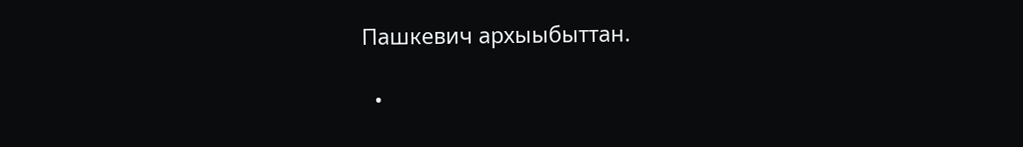Пашкевич архыыбыттан.

  •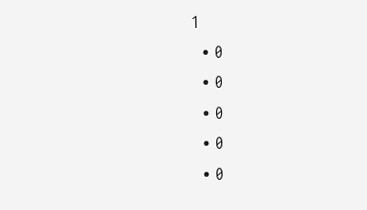1
  • 0
  • 0
  • 0
  • 0
  • 0